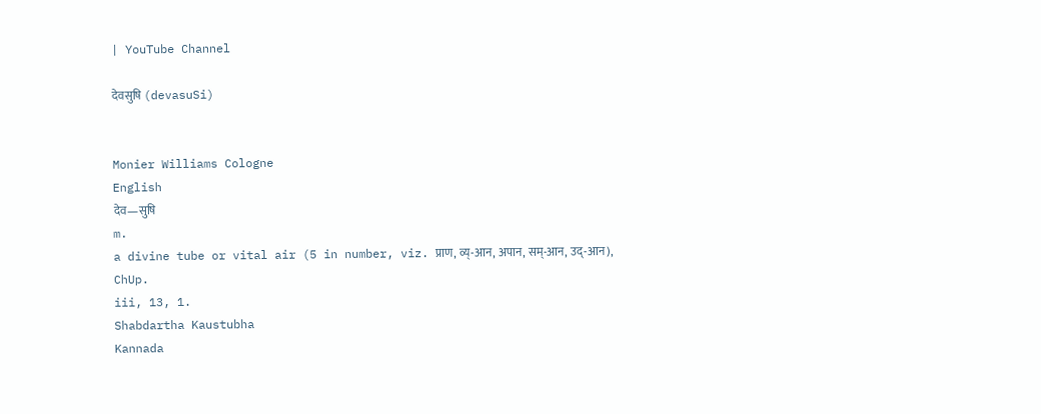| YouTube Channel

देवसुषि (devasuSi)


Monier Williams Cologne
English
देव—सुषि
m.
a divine tube or vital air (5 in number, viz. प्राण, व्य्-आन, अपान, सम्-आन, उद्-आन),
ChUp.
iii, 13, 1.
Shabdartha Kaustubha
Kannada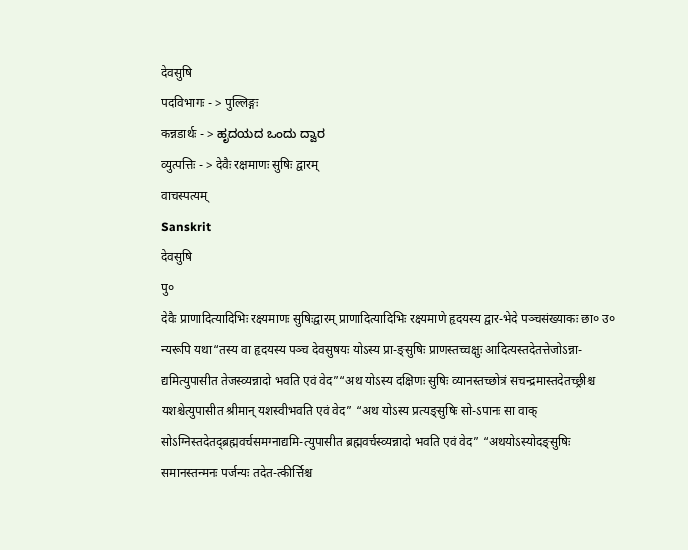देवसुषि
पदविभागः - > पुल्लिङ्गः
कन्नडार्थः - > ಹೃದಯದ ಒಂದು ದ್ವಾರ
व्युत्पत्तिः - > देवैः रक्षमाणः सुषिः द्वारम्
वाचस्पत्यम्
Sanskrit
देवसुषि
पु०
देवैः प्राणादित्यादिभिः रक्ष्यमाणः सुषिःद्वारम् प्राणादित्यादिभिः रक्ष्यमाणे हृदयस्य द्वार-भेदे पञ्चसंख्याकः छा० उ० न्यरूपि यथा“तस्य वा हृदयस्य पञ्च देवसुषयः योऽस्य प्रा-ङ्सुषिः प्राणस्तच्चक्षुः आदित्यस्तदेतत्तेजोऽन्ना-द्यमित्युपासीत तेजस्व्यन्नादो भवति एवं वेद”“अथ योऽस्य दक्षिणः सुषिः व्यानस्तच्छोत्रं सचन्द्रमास्तदेतच्छ्रीश्च यशश्चेत्युपासीत श्रीमान् यशस्वीभवति एवं वेद” “अथ योऽस्य प्रत्यङ्सुषिः सो-ऽपानः सा वाक् सोऽग्निस्तदेतद्ब्रह्मवर्चसमग्नाद्यमि-त्युपासीत ब्रह्मवर्चस्व्यन्नादो भवति एवं वेद” “अथयोऽस्योदङ्सुषिः समानस्तन्मनः पर्जन्यः तदेत-त्कीर्त्तिश्च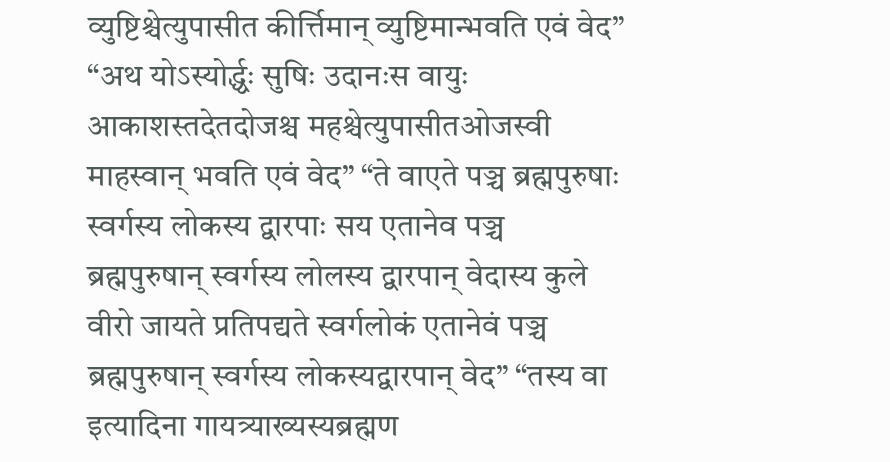व्युष्टिश्चेत्युपासीत कीर्त्तिमान् व्युष्टिमान्भवति एवं वेद” “अथ योऽस्योर्द्ध्वः सुषिः उदानःस वायुः आकाशस्तदेतदोजश्च महश्चेत्युपासीतओजस्वी माहस्वान् भवति एवं वेद” “ते वाएते पञ्च ब्रह्मपुरुषाः स्वर्गस्य लोकस्य द्वारपाः सय एतानेव पञ्च ब्रह्मपुरुषान् स्वर्गस्य लोलस्य द्वारपान् वेदास्य कुले वीरो जायते प्रतिपद्यते स्वर्गलोकं एतानेवं पञ्च ब्रह्मपुरुषान् स्वर्गस्य लोकस्यद्वारपान् वेद” “तस्य वा इत्यादिना गायत्र्याख्यस्यब्रह्मण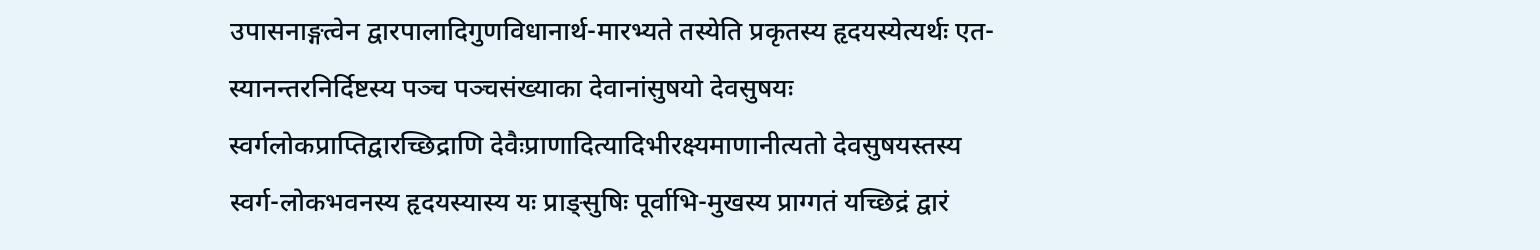उपासनाङ्गत्वेन द्वारपालादिगुणविधानार्थ-मारभ्यते तस्येति प्रकृतस्य हृदयस्येत्यर्थः एत-स्यानन्तरनिर्दिष्टस्य पञ्च पञ्चसंख्याका देवानांसुषयो देवसुषयः स्वर्गलोकप्राप्तिद्वारच्छिद्राणि देवैःप्राणादित्यादिभीरक्ष्यमाणानीत्यतो देवसुषयस्तस्य स्वर्ग-लोकभवनस्य हृदयस्यास्य यः प्राङ्सुषिः पूर्वाभि-मुखस्य प्राग्गतं यच्छिद्रं द्वारं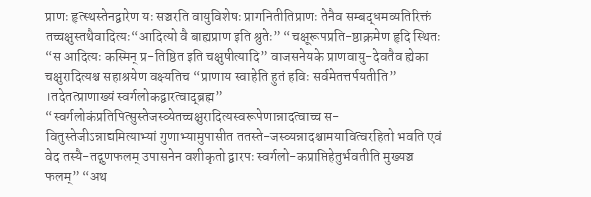प्राणः हृत्स्थस्तेनद्वारेण यः सञ्चरति वायुविशेषः प्रागनितीतिप्राणः तेनैव सम्बद्धमव्यतिरिक्तं तच्चक्षुस्तथैवादित्यः“आदित्यो वै बाह्यप्राण इति श्रुतेः” “चक्षूरूपप्रति-ष्ठाक्रमेण हृदि स्थितः “स आदित्यः कस्मिन् प्र-तिष्ठित इति चक्षुषीत्यादि” वाजसनेयके प्राणवायु-देवतैव ह्येका चक्षुरादित्यश्च सहाश्रयेण वक्ष्यतिच “प्राणाय स्वाहेति हुतं हविः सर्वमेतत्तर्पयतीति” ।तदेतत्प्राणाख्यं स्वर्गलोकद्वारत्वाद्ब्रह्म” “स्वर्गलोकंप्रतिपित्सुस्तेजस्व्येतच्चक्षुरादित्यस्वरूपेणान्नादत्वाच्च स-वितुस्तेजीऽन्नाद्यमित्याभ्यां गुणाभ्यामुपासीत ततस्ते-जस्व्यन्नादश्चामयावित्वरहितो भवति एवं वेद तस्यै-तद्गुणफलम् उपासनेन वशीकृतो द्वारपः स्वर्गलो-कप्राप्तिहेतुर्भवतीति मुख्यञ्च फलम्” “अथ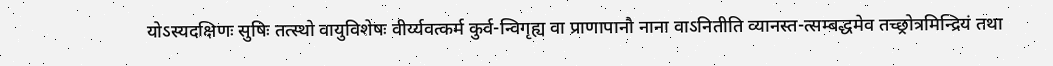योऽस्यदक्षिणः सुषिः तत्स्थो वायुविशेषः वीर्य्यवत्कर्म कुर्व-न्विगृह्य वा प्राणापानौ नाना वाऽनितीति व्यानस्त-त्सम्बद्धमेव तच्छ्रोत्रमिन्द्रियं तथा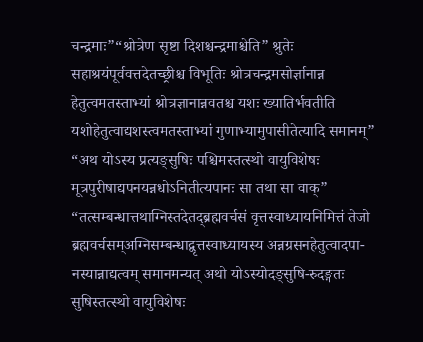चन्द्रमाः”“श्रोत्रेण सृष्टा दिशश्चन्द्रमाश्चेति” श्रुतेः सहाश्रयंपूर्ववत्तदेतच्छ्रीश्च विभूतिः श्रोत्रचन्द्रमसोर्ज्ञानान्न हेतुत्वमतस्ताभ्यां श्रोत्रज्ञानान्नवतश्च यशः ख्यातिर्भवतीति यशोहेतुत्वाद्यशस्त्वमतस्ताभ्यां गुणाभ्यामुपासीतेत्यादि समानम्” “अथ योऽस्य प्रत्यङ्सुषिः पश्चिमस्तत्स्थो वायुविशेषः मूत्रपुरीषाद्यपनयन्नधोऽनितीत्यपानः सा तथा सा वाक्” “तत्सम्बन्धात्तथाग्निस्तदेतद्ब्रह्मवर्चसं वृत्तस्वाध्यायनिमित्तं तेजो ब्रह्मवर्चसम्अग्निसम्बन्धाद्वृत्तस्वाध्यायस्य अन्नग्रसनहेतुत्वादपा-नस्यान्नाद्यत्वम् समानमन्यत् अथो योऽस्योदङ्सुषि-रुदङ्गतः सुषिस्तत्स्थो वायुविशेषः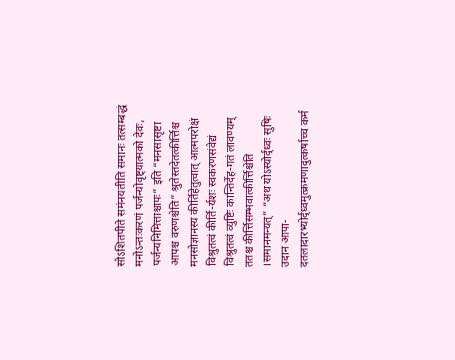सोऽशितपीते समंनयतीति समानः तत्सम्बद्धं मनोऽन्तःकरणं पर्जन्योवृष्ट्यात्मको देवः, पर्जन्यनिमित्ताश्चापः” इति “मनसासृष्टा आपश्च वरुणश्चेति” श्रुतेस्तदेतत्कीर्त्तिश्च मनसोज्ञानस्य कीर्तिहेतुत्वात् आत्मपरोक्षं विश्रुतत्वं कीर्ति-र्यशः स्वकरणसंवेद्यं विश्रुतत्वं व्युष्टिः कान्तिर्देह-गतं लावण्यम् ततश्च कीर्त्तिसम्भवात्कीर्त्तिश्चेति ।समानमन्यत्” “अथ योऽस्योर्द्ध्वः सुषिः उदान आपा-दतलादारभ्योर्द्ध्वमुत्क्रमणादुत्कर्षाच्च कर्म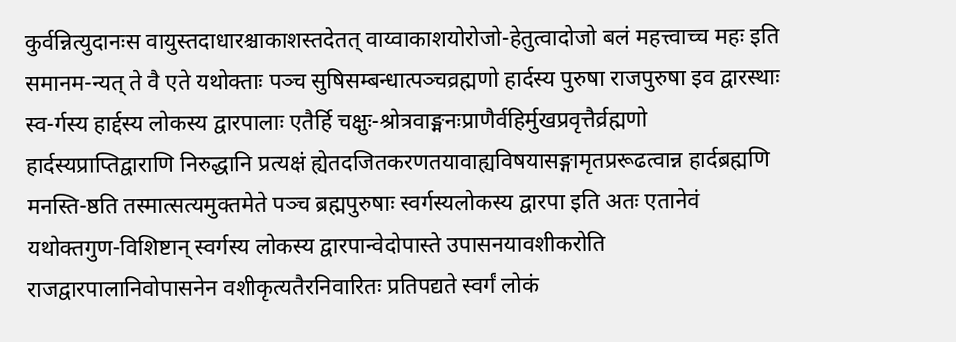कुर्वन्नित्युदानःस वायुस्तदाधारश्चाकाशस्तदेतत् वाय्वाकाशयोरोजो-हेतुत्वादोजो बलं महत्त्वाच्च महः इति समानम-न्यत् ते वै एते यथोक्ताः पञ्च सुषिसम्बन्धात्पञ्चव्रह्मणो हार्दस्य पुरुषा राजपुरुषा इव द्वारस्थाः स्व-र्गस्य हार्द्दस्य लोकस्य द्वारपालाः एतैर्हि चक्षुः-श्रोत्रवाङ्मनःप्राणैर्वहिर्मुखप्रवृत्तैर्व्रह्मणो हार्दस्यप्राप्तिद्वाराणि निरुद्धानि प्रत्यक्षं ह्येतदजितकरणतयावाह्यविषयासङ्गामृतप्ररूढत्वान्न हार्दब्रह्मणि मनस्ति-ष्ठति तस्मात्सत्यमुक्तमेते पञ्च ब्रह्मपुरुषाः स्वर्गस्यलोकस्य द्वारपा इति अतः एतानेवं यथोक्तगुण-विशिष्टान् स्वर्गस्य लोकस्य द्वारपान्वेदोपास्ते उपासनयावशीकरोति राजद्वारपालानिवोपासनेन वशीकृत्यतैरनिवारितः प्रतिपद्यते स्वर्गं लोकं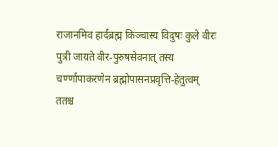राजानमिव हार्दंब्रह्म किञ्चास्य विदुषः कुले वीरः पुत्री जायते वीर-पुरुषसेवनात् तस्य चर्ण्णापाकरणेन ब्रह्मोपासनप्रवृत्ति-हेतुत्वम् ततश्च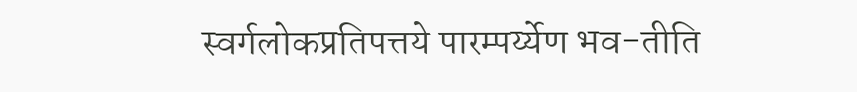स्वर्गलोकप्रतिपत्तये पारम्पर्य्येण भव-तीति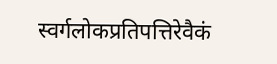स्वर्गलोकप्रतिपत्तिरेवैकं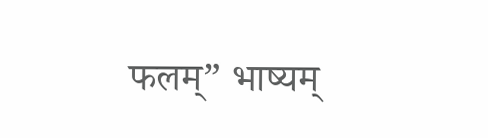फलम्” भाष्यम्